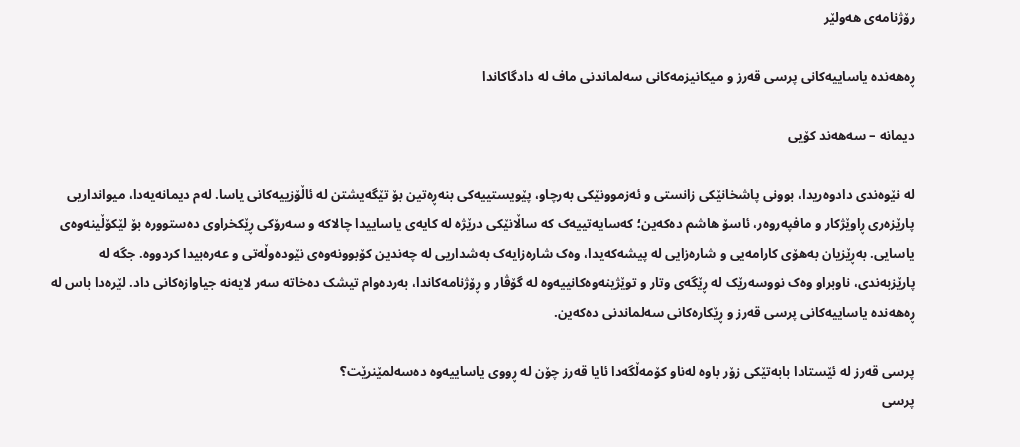رۆژنامەی ھەولێر

ڕەهەندە یاساییەکانی پرسی قەرز و میکانیزمەکانی سەلماندنی ماف لە دادگاکاندا

دیمانه – سه‌هه‌ند كۆیی

لە نێوەندی دادوەریدا، بوونی پاشخانێکی زانستی و ئەزموونێکی بەرچاو، پێویستییەکی بنەڕەتین بۆ تێگەیشتن لە ئاڵۆزییەکانی یاسا. لەم دیمانەیەدا، میوانداریی پارێزەری ڕاوێژکار و مافپەروەر، ئاسۆ هاشم دەکەین؛ کەسایەتییەک کە ساڵانێکی درێژە لە کایەی یاساییدا چالاکە و سەرۆکی ڕێکخراوی دەستوورە بۆ لێکۆڵینەوەی یاسایی. بەڕێزیان بەهۆی کارامەیی و شارەزایی لە پیشەکەیدا، وەک شارەزایەک بەشداریی لە چەندین کۆبوونەوەی نێودەوڵەتی و عەرەبیدا کردووە. جگە لە پارێزبەندی، ناوبراو وەک نووسەرێک لە ڕێگەی وتار و توێژینەوەکانییەوە لە گۆڤار و ڕۆژنامەکاندا، بەردەوام تیشک دەخاتە سەر لایەنە جیاوازەکانی داد. لێرەدا باس لە ڕەهەندە یاساییەکانی پرسی قەرز و ڕێکارەکانی سەلماندنی دەکەین.

پرسی قەرز لە ئێستادا بابەتێکی زۆر باوە لەناو کۆمەڵگەدا ئایا قەرز چۆن لە ڕووی یاساییەوە دەسەلمێنرێت؟
پرسی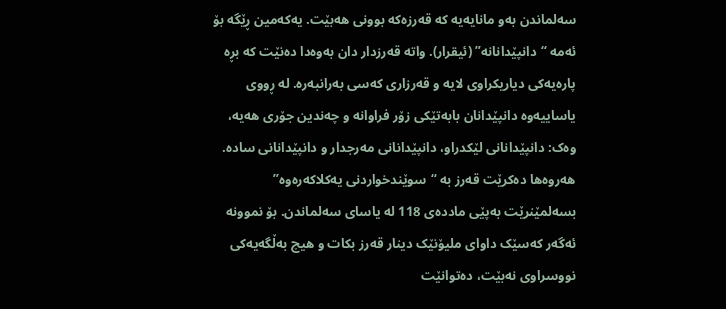سەلماندن بەو مانایەیە کە قەرزەکە بوونی هەبێت. یەکەمین ڕێگە بۆ ئەمە “دانپێدانانە” (ئیقرار). واتە قەرزدار دان بەوەدا دەنێت کە بڕە پارەیەکی دیاریکراوی لایە و قەرزاری کەسی بەرانبەرە. لە ڕووی یاساییەوە دانپێدانان بابەتێکی زۆر فراوانە و چەندین جۆری هەیە، وەک: دانپێدانانی لێکدراو، دانپێدانانی مەرجدار و دانپێدانانی سادە. هەروەها دەکرێت قەرز بە “سوێندخواردنی یەکلاکەرەوە” بسەلمێنرێت بەپێی ماددەی 118 لە یاسای سەلماندن. بۆ نموونە ئەگەر کەسێک داوای ملیۆنێک دینار قەرز بکات و هیچ بەڵگەیەکی نووسراوی نەبێت، دەتوانێت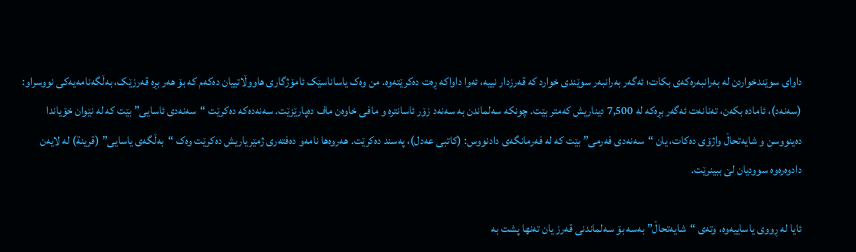داوای سوێندخواردن لە بەرانبەرەکەی بکات؛ ئەگەر بەرانبەر سوێندی خوارد کە قەرزدار نییە، ئەوا داواکە ڕەت دەکرێتەوە. من وەک یاساناسێک ئامۆژگاری هاووڵاتییان دەکەم کە بۆ هەر بڕە قەرزێک، بەڵگەنامەیەکی نووسراو: (سەنەد)، ئامادە بکەن، تەنانەت ئەگەر بڕەکە لە 7,500 دیناریش کەمتر بێت. چونکە سەلماندن بە سەنەد زۆر ئاسانترە و مافی خاوەن ماف دەپارێزێت. سەنەدەکە دەکرێت “سەنەدی ئاسایی” بێت کە لە نێوان خۆیاندا دەینووسن و شایەتحاڵ واژۆی دەکات، یان “سەنەدی فەرمی” بێت کە لە فەرمانگەی دادنووس: (کاتبی عەدل)، پەسند دەکرێت. هەروەها نامەو دەفتەری ژمێریاریش دەکرێت وەک “بەڵگەی یاسایی” (قرینة) لە لایەن دادوەرەوە سوودیان لێ ببینرێت.

ئایا لە ڕووی یاساییەوە، وتەی “شایەتحاڵ” بەسە بۆ سەلماندنی قەرز یان تەنها پشت بە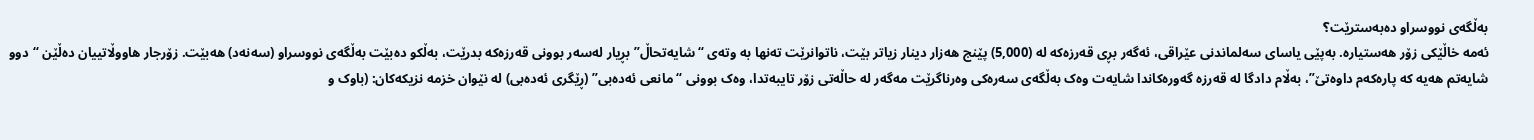بەڵگەی نووسراو دەبەسترێت؟
ئەمە خاڵێکی زۆر هەستیارە. بەپێی یاسای سەلماندنی عێراقی، ئەگەر بڕی قەرزەکە لە (5,000) پێنج هەزار دینار زیاتر بێت، ناتوانرێت تەنها بە وتەی “شایەتحاڵ” بڕیار لەسەر بوونی قەرزەکە بدرێت، بەڵکو دەبێت بەڵگەی نووسراو (سەنەد) هەبێت. زۆرجار هاووڵاتییان دەڵێن “دوو شایەتم هەیە کە پارەکەم داوەتێ”، بەڵام دادگا لە قەرزە گەورەکاندا شایەت وەک بەڵگەی سەرەکی وەرناگرێت مەگەر لە حاڵەتی زۆر تایبەتدا، وەک بوونی “مانعی ئەدەبی” (ڕێگری ئەدەبی) لە نێوان خزمە نزیکەکان: (باوک و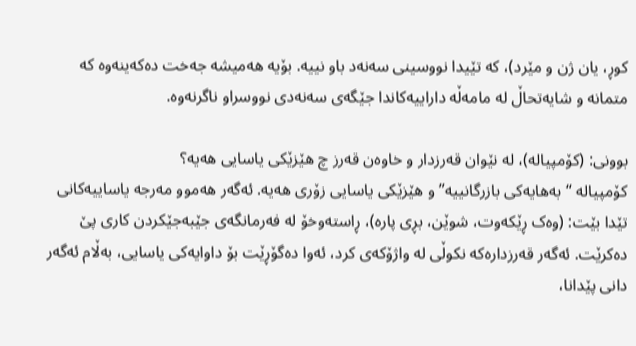کوڕ، یان ژن و مێرد)، کە تێیدا نووسینی سەنەد باو نییە. بۆیە هەمیشە جەخت دەکەینەوە کە متمانە و شایەتحاڵ لە مامەڵە داراییەکاندا جێگەی سەنەدی نووسراو ناگرنەوە.

بوونی: (کۆمپیالە)، لە نێوان قەرزدار و خاوەن قەرز چ هێزێکی یاسایی هەیە؟
کۆمپیالە “بەهایەکی بازرگانییە” و هێزێکی یاسایی زۆری هەیە. ئەگەر هەموو مەرجە یاساییەکانی تێدا بێت: (وەک ڕێکەوت، شوێن، بڕی پارە)، ڕاستەوخۆ لە فەرمانگەی جێبەجێکردن کاری پێ دەکرێت. ئەگەر قەرزدارەکە نکوڵی لە واژۆکەی کرد، ئەوا دەگۆڕێت بۆ داوایەکی یاسایی، بەڵام ئەگەر دانی پێدانا،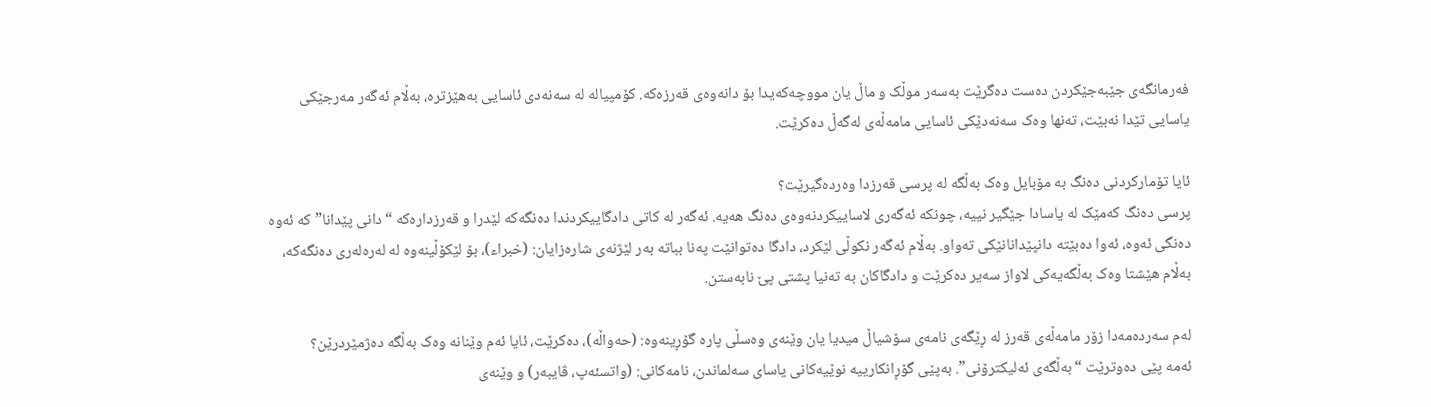فەرمانگەی جێبەجێکردن دەست دەگرێت بەسەر موڵک و ماڵ یان مووچەکەیدا بۆ دانەوەی قەرزەکە. کۆمپیالە لە سەنەدی ئاسایی بەهێزترە، بەڵام ئەگەر مەرجێکی یاسایی تێدا نەبێت، تەنها وەک سەنەدێکی ئاسایی مامەڵەی لەگەڵ دەکرێت.

ئایا تۆمارکردنی دەنگ بە مۆبایل وەک بەڵگە لە پرسی قەرزدا وەردەگیرێت؟
پرسی دەنگ کەمێک لە یاسادا جێگیر نییە، چونکە ئەگەری لاساییکردنەوەی دەنگ هەیە. ئەگەر لە کاتی دادگاییکردندا دەنگەکە لێدرا و قەرزدارەکە “دانی پێدانا” کە ئەوە دەنگی ئەوە، ئەوا دەبێتە دانپێدانانێکی تەواو. بەڵام ئەگەر نکوڵی لێکرد، دادگا دەتوانێت پەنا بباتە بەر لێژنەی شارەزایان: (خبراء)، بۆ لێکۆڵینەوە لە لەرەلەری دەنگەکە، بەڵام هێشتا وەک بەڵگەیەکی لاواز سەیر دەکرێت و دادگاکان بە تەنیا پشتی پێ نابەستن.

لەم سەردەمەدا زۆر مامەڵەی قەرز لە ڕێگەی نامەی سۆشیاڵ میدیا یان وێنەی وەسڵی پارە گۆڕینەوە: (حەواڵە)، دەکرێت، ئایا ئەم وێنانە وەک بەڵگە دەژمێردرێن؟
ئەمە پێی دەوترێت “بەڵگەی ئەلیکترۆنی”. بەپێی گۆڕانکارییە نوێیەکانی یاسای سەلماندن، نامەکانی: (واتسئەپ، ڤایبەر) و وێنەی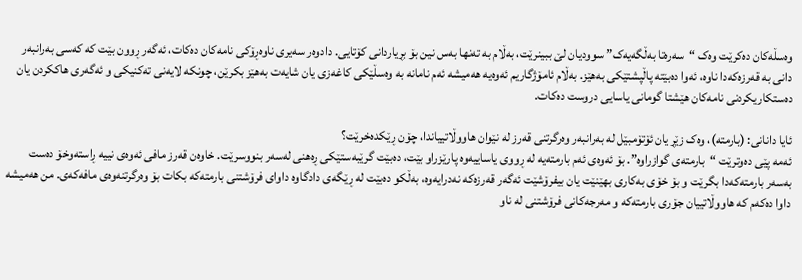وەسڵەکان دەکرێت وەک “سەرەتا بەڵگەیەک” سوودیان لێ ببینرێت، بەڵام بە تەنها بەس نین بۆ بڕیاردانی کۆتایی. دادوەر سەیری ناوەڕۆکی نامەکان دەکات، ئەگەر ڕوون بێت کە کەسی بەرانبەر دانی بە قەرزەکەدا ناوە، ئەوا دەبێتە پاڵپشتێکی بەهێز. بەڵام ئامۆژگاریم ئەوەیە هەمیشە ئەم نامانە بە وەسڵێکی کاغەزی یان شایەت بەهێز بکرێن، چونکە لایەنی تەکنیکی و ئەگەری هاكکردن یان دەستکاریکردنی نامەکان هێشتا گومانی یاسایی دروست دەکات.

ئایا دانانی: (بارمتە)، وەک زێڕ یان ئۆتۆمبێل لە بەرانبەر وەرگرتنی قەرز لە نێوان هاووڵاتییاندا، چۆن ڕێکدەخرێت؟
ئەمە پێی دەوترێت “بارمتەی گوازراوە”. بۆ ئەوەی ئەم بارمتەیە لە ڕووی یاساییەوە پارێزراو بێت، دەبێت گرێبەستێکی ڕەهنی لەسەر بنووسرێت. خاوەن قەرز مافی ئەوەی نییە ڕاستەوخۆ دەست بەسەر بارمتەکەدا بگرێت و بۆ خۆی بەکاری بهێنێت یان بیفرۆشێت ئەگەر قەرزەکە نەدرایەوە، بەڵکو دەبێت لە ڕێگەی دادگاوە داوای فرۆشتنی بارمتەکە بکات بۆ وەرگرتنەوەی مافەکەی. من هەمیشە داوا دەکەم کە هاووڵاتییان جۆری بارمتەکە و مەرجەکانی فرۆشتنی لە ناو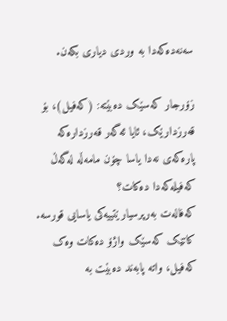سەنەدەکەدا بە وردی دیاری بکەن.

زۆرجار کەسێک دەبێتە: (کەفیل)، بۆ قەرزدارێک، ئایا ئەگەر قەرزدارەکە پارەکەی نەدا یاسا چۆن مامەڵە لەگەڵ کەفیلەکەدا دەکات؟
کەفالەت بەرپرسیارێتییەکی یاسایی قورسە. کاتێک کەسێک واژۆ دەکات وەک کەفیل، واتە پابەند دەبێت بە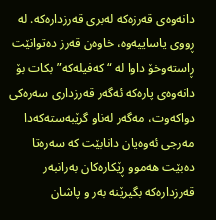دانەوەی قەرزەکە لەبری قەرزدارەکە. لە ڕووی یاساییەوە، خاوەن قەرز دەتوانێت ڕاستەوخۆ داوا لە “کەفیلەکە” بکات بۆ دانەوەی پارەکە ئەگەر قەرزداری سەرەکی دواکەوت، مەگەر لەناو گرێبەستەکەدا مەرجی ئەوەیان دانابێت کە سەرەتا دەبێت هەموو ڕێکارەکان بەرانبەر قەرزدارەکە بگیرێنە بەر و پاشان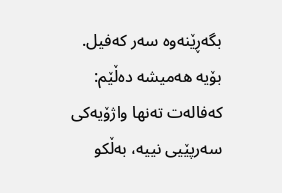بگەڕێنەوە سەر کەفیل. بۆیە هەمیشە دەڵێم: کەفالەت تەنها واژۆیەکی سەرپێیی نییە، بەڵکو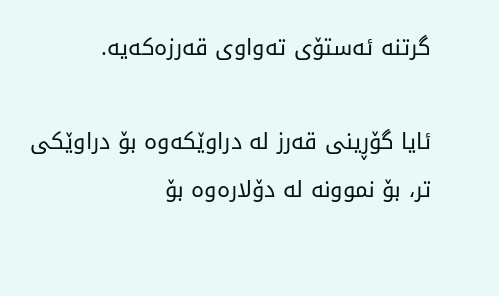گرتنە ئەستۆی تەواوی قەرزەکەیە.

ئایا گۆڕینی قەرز لە دراوێکەوە بۆ دراوێکی تر، بۆ نموونە لە دۆلارەوە بۆ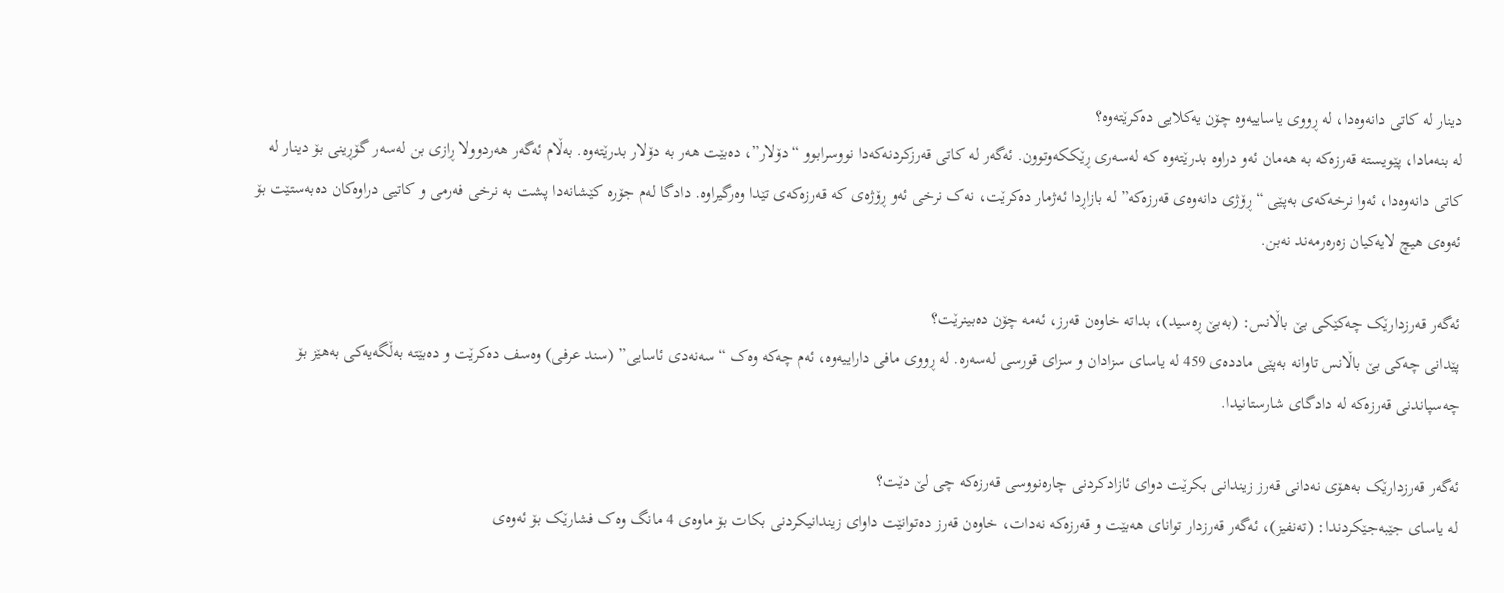دینار لە کاتی دانەوەدا، لە ڕووی یاساییەوە چۆن یەکلایی دەکرێتەوە؟
لە بنەمادا، پێویستە قەرزەکە بە هەمان ئەو دراوە بدرێتەوە کە لەسەری ڕێککەوتوون. ئەگەر لە کاتی قەرزکردنەکەدا نووسرابوو “دۆلار”، دەبێت هەر بە دۆلار بدرێتەوە. بەڵام ئەگەر هەردوولا ڕازی بن لەسەر گۆڕینی بۆ دینار لە کاتی دانەوەدا، ئەوا نرخەکەی بەپێی “ڕۆژی دانەوەی قەرزەکە” لە بازاڕدا ئەژمار دەکرێت، نەک نرخی ئەو ڕۆژەی کە قەرزەکەی تێدا وەرگیراوە. دادگا لەم جۆرە کێشانەدا پشت بە نرخی فەرمی و کاتیی دراوەکان دەبەستێت بۆ ئەوەی هیچ لایەکیان زەرەرمەند نەبن.

ئەگەر قەرزدارێک چەکێکی بێ باڵانس: (بەبێ ڕەسید)، بداتە خاوەن قەرز، ئەمە چۆن دەبینرێت؟
پێدانی چەکی بێ باڵانس تاوانە بەپێی ماددەی 459 لە یاسای سزادان و سزای قورسی لەسەرە. لە ڕووی مافی داراییەوە، ئەم چەکە وەک “سەنەدی ئاسایی” (سند عرفی) وەسف دەکرێت و دەبێتە بەڵگەیەکی بەهێز بۆ چەسپاندنی قەرزەکە لە دادگای شارستانیدا.

ئەگەر قەرزدارێک بەهۆی نەدانی قەرز زیندانی بکرێت دوای ئازادکردنی چارەنووسی قەرزەکە چی لێ دێت؟
لە یاسای جێبەجێکردندا: (تەنفیز)، ئەگەر قەرزدار توانای هەبێت و قەرزەکە نەدات، خاوەن قەرز دەتوانێت داوای زیندانیکردنی بکات بۆ ماوەی 4 مانگ وەک فشارێک بۆ ئەوەی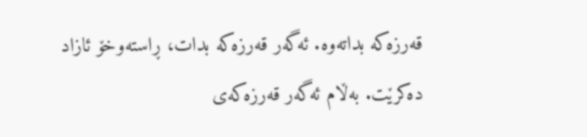قەرزەکە بداتەوە. ئەگەر قەرزەکە بدات، ڕاستەوخۆ ئازاد دەکرێت. بەڵام ئەگەر قەرزەکەی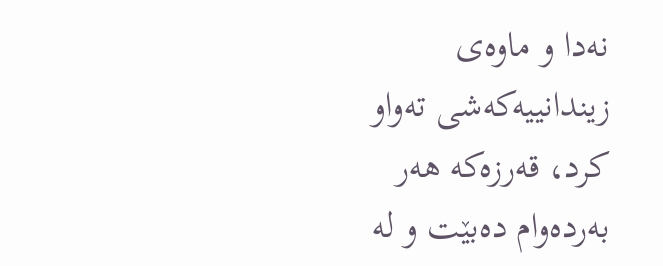نەدا و ماوەی زیندانییەکەشی تەواو کرد، قەرزەکە هەر بەردەوام دەبێت و لە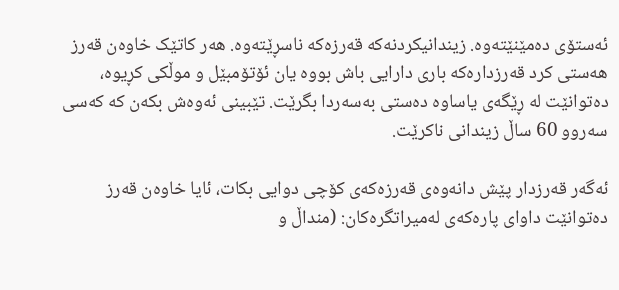ئەستۆی دەمێنێتەوە. زیندانیکردنەکە قەرزەکە ناسڕێتەوە. هەر کاتێک خاوەن قەرز هەستی کرد قەرزدارەکە باری دارایی باش بووە یان ئۆتۆمبێل و موڵکی کڕیوە، دەتوانێت لە ڕێگەی یاساوە دەستی بەسەردا بگرێت. تێبینی ئەوەش بکەن کە کەسی سەروو 60 ساڵ زیندانی ناکرێت.

ئەگەر قەرزدار پێش دانەوەی قەرزەکەی کۆچی دوایی بکات، ئایا خاوەن قەرز دەتوانێت داوای پارەکەی لەمیراتگرەکان: (منداڵ و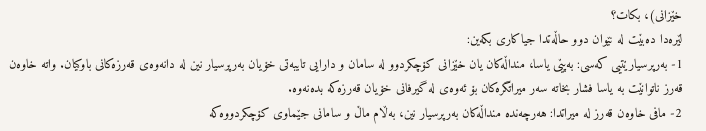خێزانی)، بکات؟
لێرەدا دەبێت لە نێوان دوو حاڵەتدا جیاکاری بکەین:
1- بەرپرسیارێتیی کەسی: بەپێی یاسا، منداڵەکان یان خێزانی کۆچکردوو لە سامان و دارایی تایبەتی خۆیان بەرپرسیار نین لە دانەوەی قەرزەکانی باوکیان. واتە خاوەن قەرز ناتوانێت بە یاسا فشار بخاتە سەر میراتگرەکان بۆ ئەوەی لە گیرفانی خۆیان قەرزەکە بدەنەوە.
2- مافی خاوەن قەرز لە میراتدا: هەرچەندە منداڵەکان بەرپرسیار نین، بەڵام ماڵ و سامانی جێماوی کۆچکردووەکە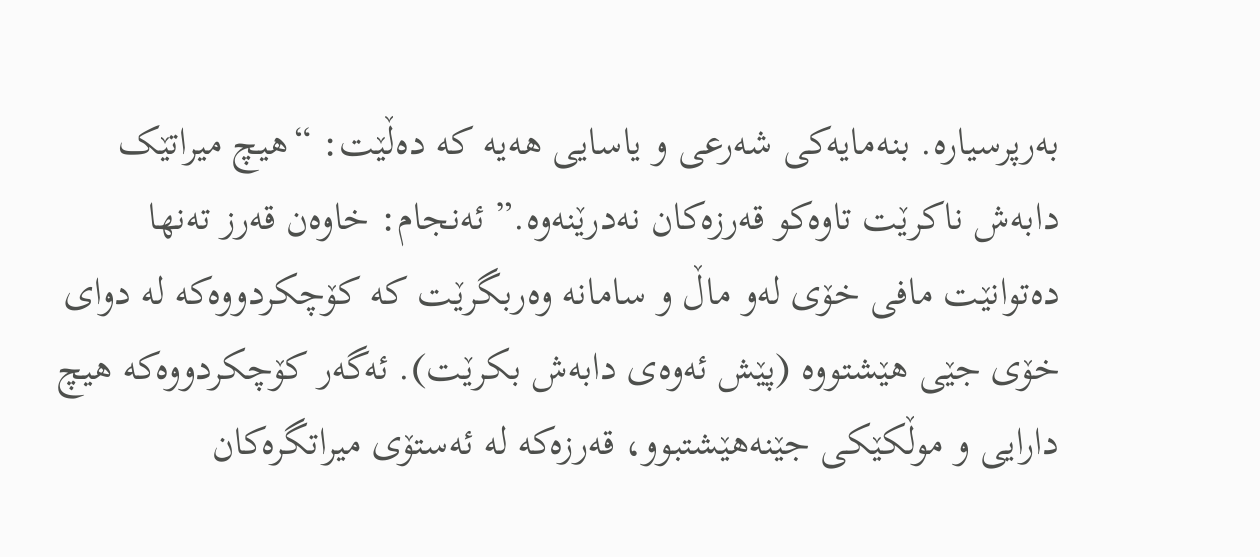بەرپرسیارە. بنەمایەکی شەرعی و یاسایی هەیە کە دەڵێت: “هیچ میراتێک دابەش ناکرێت تاوەکو قەرزەکان نەدرێنەوە.” ئەنجام: خاوەن قەرز تەنها دەتوانێت مافی خۆی لەو ماڵ و سامانە وەربگرێت کە کۆچکردووەکە لە دوای خۆی جێی هێشتووە (پێش ئەوەی دابەش بکرێت). ئەگەر کۆچکردووەکە هیچ دارایی و موڵکێکی جێنەهێشتبوو، قەرزەکە لە ئەستۆی میراتگرەکان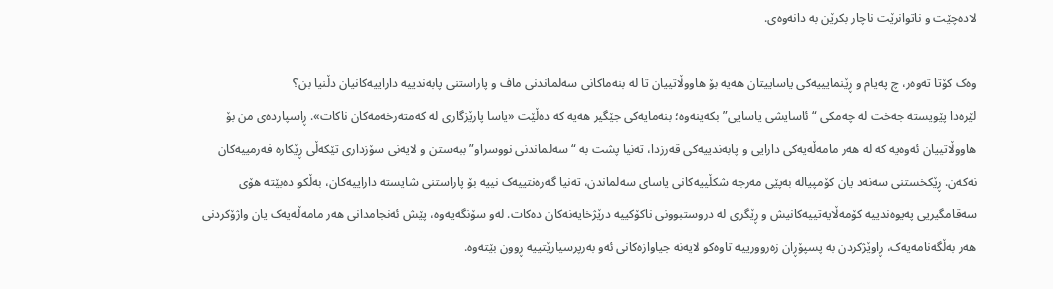لادەچێت و ناتوانرێت ناچار بکرێن بە دانەوەی.

وەک کۆتا تەوەر، چ پەیام و ڕێنمایییەکی یاساییتان هەیە بۆ هاووڵاتییان تا لە بنەماکانی سەلماندنی ماف و پاراستنی پابەندییە داراییەکانیان دڵنیا بن؟
لێرەدا پێویستە جەخت لە چەمکی “ئاسایشی یاسایی” بکەینەوە؛ بنەمایەکی جێگیر هەیە کە دەڵێت «یاسا پارێزگاری لە کەمتەرخەمەکان ناکات». ڕاسپاردەی من بۆ هاووڵاتییان ئەوەیە کە لە هەر مامەڵەیەکی دارایی و پابەندییەکی قەرزدا، تەنیا پشت بە “سەلماندنی نووسراو” ببەستن و لایەنی سۆزداری تێکەڵی ڕێکارە فەرمییەکان نەکەن. ڕێکخستنی سەنەد یان کۆمپیالە بەپێی مەرجە شکڵییەکانی یاسای سەلماندن، تەنیا گەرەنتییەک نییە بۆ پاراستنی شایستە داراییەکان، بەڵکو دەبێتە هۆی سەقامگیریی پەیوەندییە کۆمەڵایەتییەکانیش و ڕێگری لە دروستبوونی ناکۆکییە درێژخایەنەکان دەکات. لەو سۆنگەیەوە، پێش ئەنجامدانی هەر مامەڵەیەک یان واژۆکردنی هەر بەڵگەنامەیەک، ڕاوێژکردن بە پسپۆڕان زەروورییە تاوەکو لایەنە جیاوازەکانی ئەو بەرپرسیارێتییە ڕوون بێتەوە.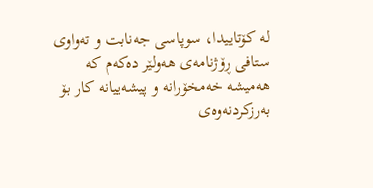لە کۆتاییدا، سوپاسی جه‌نابت و ته‌واوی ستافی ڕۆژنامەی هەولێر دەکەم کە هەمیشە خەمخۆرانە و پیشەییانە کار بۆ بەرزکردنەوەی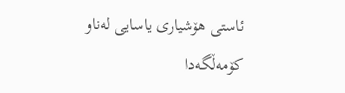ئاستی هۆشیاری یاسایی لەناو کۆمەڵگەدا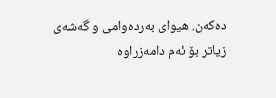دەكه‌ن. هیوای بەردەوامی و گەشەی زیاتر بۆ ئەم دامەزراوە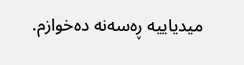میدیاییە ڕەسەنە دەخوازم.